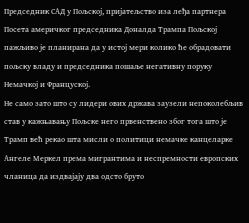Председник САД у Пољској, пријатељство иза леђа партнера
Посета америчког председника Доналда Трампа Пољској пажљиво је планирана да у истој мери колико ће обрадовати пољску владу и председника пошаље негативну поруку Немачкој и Француској.
Не само зато што су лидери ових држава заузели непоколебљив став у кажњавању Пољске него првенствено због тога што је Трамп већ рекао шта мисли о политици немачке канцеларке Ангеле Меркел према мигрантима и неспремности европских чланица да издвајају два одсто бруто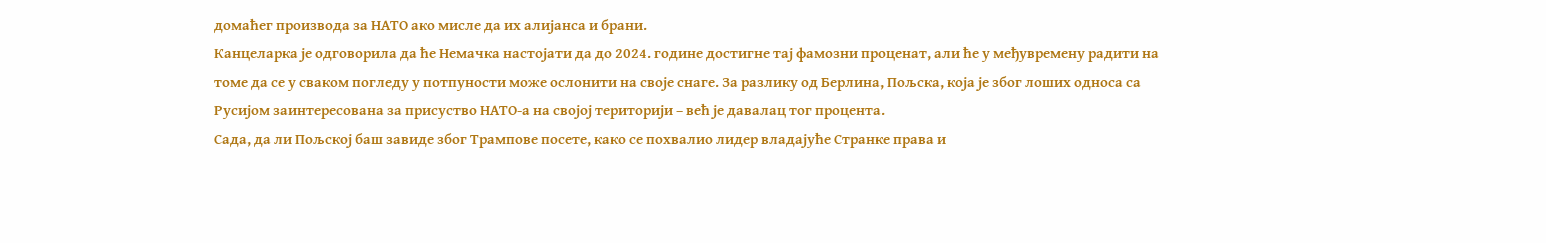домаћег производа за НАТО ако мисле да их алијанса и брани.
Канцеларка је одговорила да ће Немачка настојати да до 2024. године достигне тај фамозни проценат, али ће у међувремену радити на томе да се у сваком погледу у потпуности може ослонити на своје снаге. За разлику од Берлина, Пољска, која је због лоших односа са Русијом заинтересована за присуство НАТО-а на својој територији – већ је давалац тог процента.
Сада, да ли Пољској баш завиде због Трампове посете, како се похвалио лидер владајуће Странке права и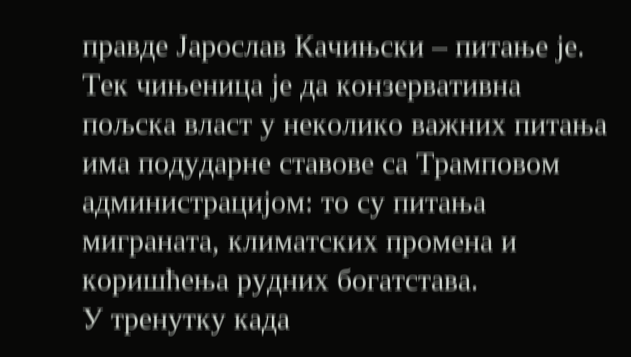правде Јарослав Качињски – питање је. Тек чињеница је да конзервативна пољска власт у неколико важних питања има подударне ставове са Трамповом администрацијом: то су питања миграната, климатских промена и коришћења рудних богатстава.
У тренутку када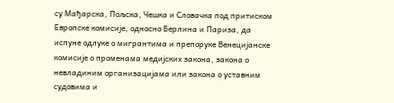су Мађарска, Пољска, Чешка и Словачка под притиском Европске комисије, односно Берлина и Париза, да испуне одлуке о мигрантима и препоруке Венецијанске комисије о променама медијских закона, закона о невладиним организацијама или закона о уставним судовима и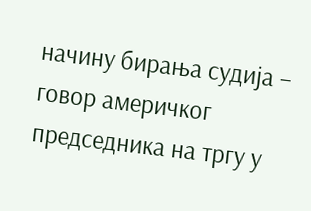начину бирања судија – говор америчког председника на тргу у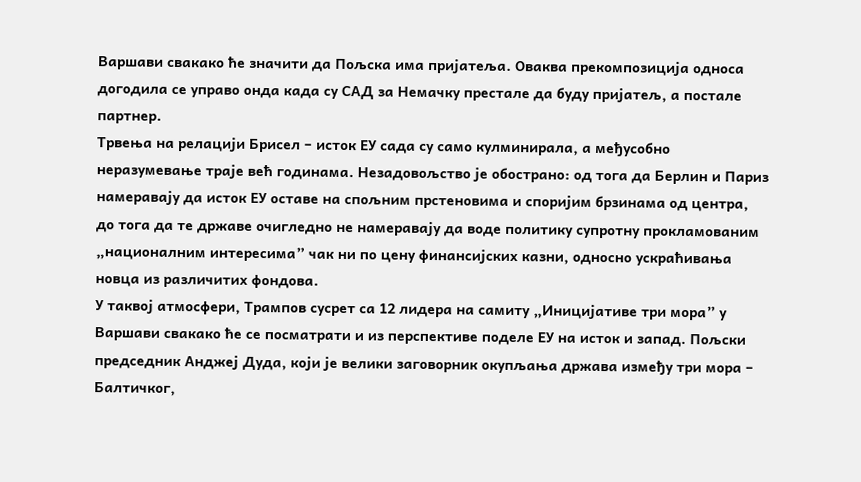Варшави свакако ће значити да Пољска има пријатеља. Оваква прекомпозиција односа догодила се управо онда када су САД за Немачку престале да буду пријатељ, а постале партнер.
Трвења на релацији Брисел – исток ЕУ сада су само кулминирала, а међусобно неразумевање траје већ годинама. Незадовољство је обострано: од тога да Берлин и Париз намеравају да исток ЕУ оставе на спољним прстеновима и споријим брзинама од центра, до тога да те државе очигледно не намеравају да воде политику супротну прокламованим „националним интересима” чак ни по цену финансијских казни, односно ускраћивања новца из различитих фондова.
У таквој атмосфери, Трампов сусрет са 12 лидера на самиту „Иницијативе три мора” у Варшави свакако ће се посматрати и из перспективе поделе ЕУ на исток и запад. Пољски председник Анджеј Дуда, који је велики заговорник окупљања држава између три мора – Балтичког,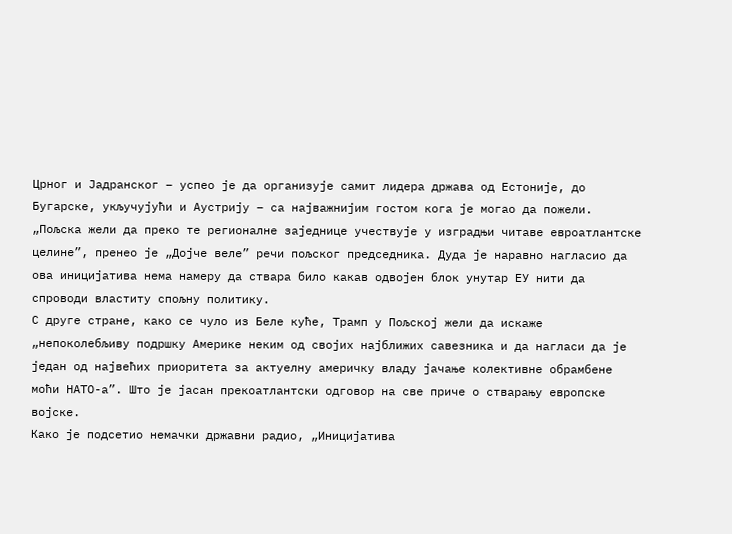Црног и Јадранског – успео је да организује самит лидера држава од Естоније, до Бугарске, укључујући и Аустрију – са најважнијим гостом кога је могао да пожели.
„Пољска жели да преко те регионалне заједнице учествује у изградњи читаве евроатлантске целине”, пренео је „Дојче веле” речи пољског председника. Дуда је наравно нагласио да ова иницијатива нема намеру да ствара било какав одвојен блок унутар ЕУ нити да спроводи властиту спољну политику.
С друге стране, како се чуло из Беле куће, Трамп у Пољској жели да искаже „непоколебљиву подршку Америке неким од својих најближих савезника и да нагласи да је један од највећих приоритета за актуелну америчку владу јачање колективне обрамбене моћи НАТО-а”. Што је јасан прекоатлантски одговор на све приче о стварању европске војске.
Како је подсетио немачки државни радио, „Иницијатива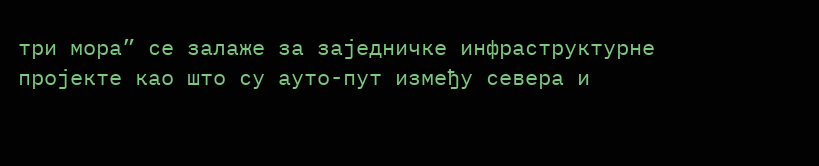три мора” се залаже за заједничке инфраструктурне пројекте као што су ауто-пут између севера и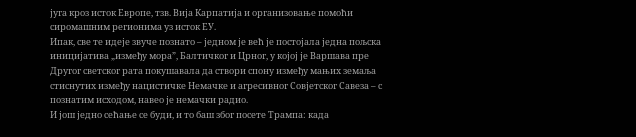југа кроз исток Европе, тзв. Вија Карпатија и организовање помоћи сиромашним регионима уз исток ЕУ.
Ипак, све те идеје звуче познато – једном је већ је постојала једна пољска иницијатива „између мора”, Балтичког и Црног, у којој је Варшава пре Другог светског рата покушавала да створи спону између мањих земаља стиснутих између нацистичке Немачке и агресивног Совјетског Савеза – с познатим исходом, навео је немачки радио.
И још једно сећање се буди, и то баш због посете Трампа: када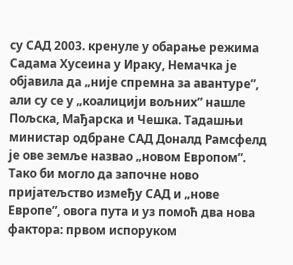су САД 2003. кренуле у обарање режима Садама Хусеина у Ираку, Немачка је објавила да „није спремна за авантуре”, али су се у „коалицији вољних” нашле Пољска, Мађарска и Чешка. Тадашњи министар одбране САД Доналд Рамсфелд је ове земље назвао „новом Европом”.
Тако би могло да започне ново пријатељство између САД и „нове Европе”, овога пута и уз помоћ два нова фактора: првом испоруком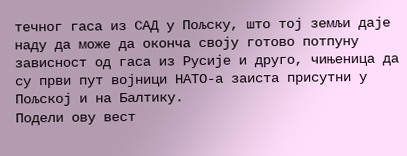течног гаса из САД у Пољску, што тој земљи даје наду да може да оконча своју готово потпуну зависност од гаса из Русије и друго, чињеница да су први пут војници НАТО-а заиста присутни у Пољској и на Балтику.
Подели ову вест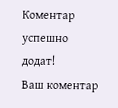Комeнтар успeшно додат!
Ваш комeнтар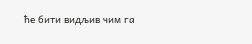ћe бити видљив чим га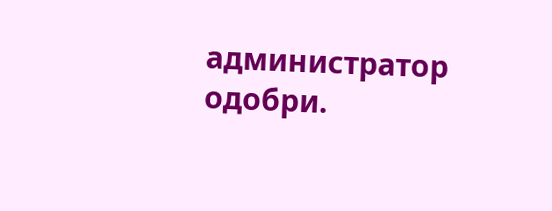администратор одобри.